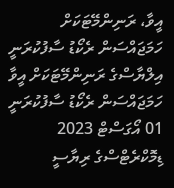އީވާ، ރަނިންމޭޓަކަށް ހަމަޖައްސަން ރެކޯޑު ސާފުކުރަނީ
އިލްޔާސްގެ ރަނިންމޭޓަކަށް އީވާ ހަމަޖައްސަން ރެކޯޑު ސާފުކުރަނީ
01 އޯގަސްޓް 2023
ޑިމޮކްރެޓްސްގެ ރިޔާސީ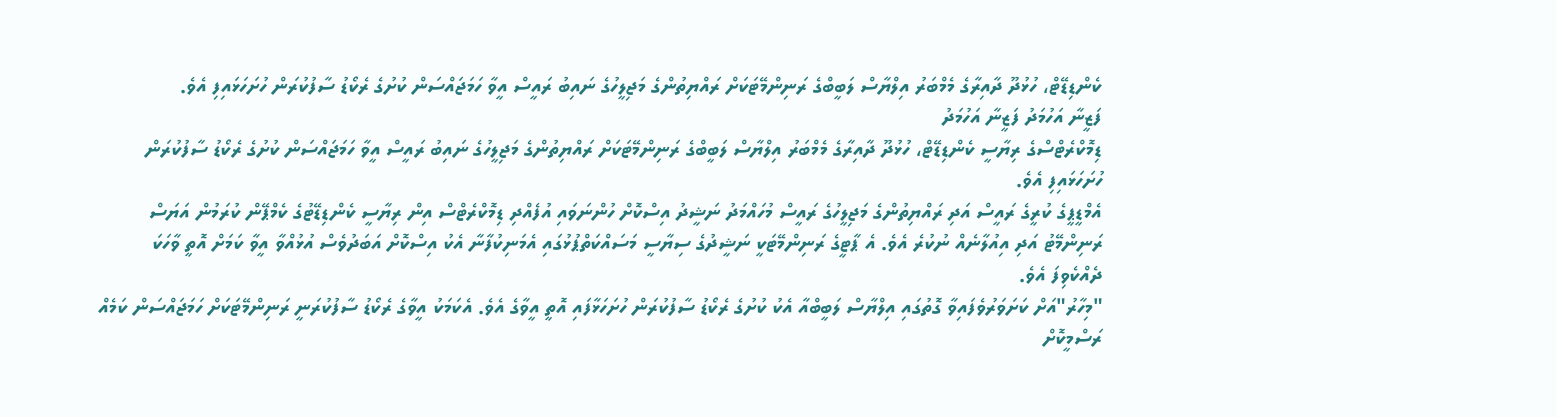ކެންޑިޑޭޓް، ހުޅުދޫ ދާއިރާގެ މެމްބަރު އިލްޔާސް ލަބީބްގެ ރަނިންމޭޓަކަށް ރައްޔިތުންގެ މަޖިލީހުގެ ނައިބު ރައީސް އީވާ ހަމަޖައްސަން ކުށުގެ ރެކޯޑު ސާފުކުރަން ހުށަހަޅައިފި އެވެ.
ފަޒީނާ އަހުމަދު ފަޒީނާ އަހުމަދު
ޑިމޮކްރެޓްސްގެ ރިޔާސީ ކެންޑިޑޭޓް، ހުޅުދޫ ދާއިރާގެ މެމްބަރު އިލްޔާސް ލަބީބްގެ ރަނިންމޭޓަކަށް ރައްޔިތުންގެ މަޖިލީހުގެ ނައިބު ރައީސް އީވާ ހަމަޖައްސަން ކުށުގެ ރެކޯޑު ސާފުކުރަން ހުށަހަޅައިފި އެވެ.
އެމްޑީޕީގެ ކުރީގެ ރައީސް އަދި ރައްޔިތުންގެ މަޖިލީހުގެ ރައީސް މުހައްމަދު ނަޝީދު އިސްކޮށް ހުންނަވައި އުފެއްދި ޑިމޮކްރެޓްސް އިން ރިޔާސީ ކެންޑިޑޭޓުގެ ކެމްޕޭން ކުރަމުން އަޔަސް ރަނިންމޭޓު އަދި އިއުލާނެއް ނުކުރެ އެވެ. އެ ޕާޓީގެ ރަނިންމޭޓަކީ ނަޝީދުގެ ސިޔާސީ މަސައްކަތްޕުޅުގައި އެމަނިކުފާނާ އެކު އިސްކޮށް އަބަދުވެސް އުޅުއްވާ އީވާ ކަމަށް އޮތީ ވާހަކަ ދެއްކެވިފަ އެވެ.
"މިހާރު"އަށް ކަށަވަރުވެފައިވާ ގޮތުގައި އިލްޔާސް ލަބީބްއާ އެކު ކުށުގެ ރެކޯޑު ސާފުކުރަން ހުށަހަޅާފައި އޮތީ އީވާގެ އެވެ. އެކަމަކު އީވާގެ ރެކޯޑު ސާފުކުރަނީ ރަނިންމޭޓަކަށް ހަމަޖައްސަން ކަމެއް ރަސްމީކޮށް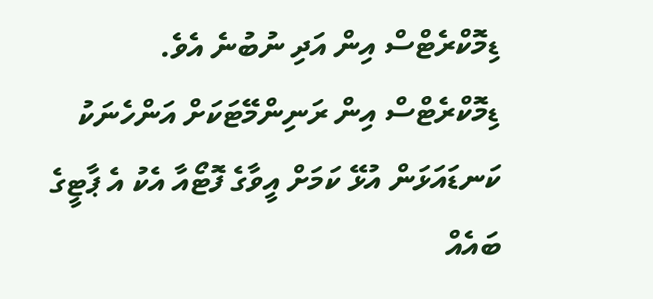ޑިމޮކްރެޓްސް އިން އަދި ނުބުނެ އެވެ.
ޑިމޮކްރެޓްސް އިން ރަނިންމޭޓަކަށް އަންހެނަކު ކަނޑައަޅަން އުޅޭ ކަމަށް އީވާގެ ފޮޓޯއާ އެކު އެ ޕާޓީގެ ބައެއް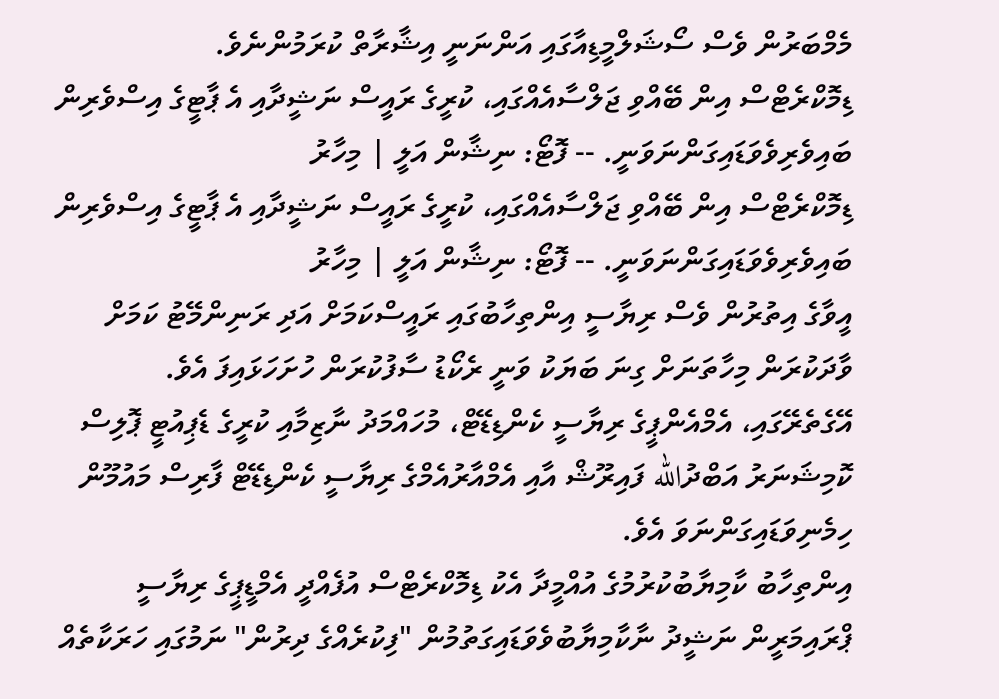މެމްބަރުން ވެސް ސޯޝަލްމީޑިއާގައި އަންނަނީ އިޝާރާތް ކުރަމުންނެވެ.
ޑިމޮކްރެޓްސް އިން ބޭއްވި ޖަލްސާއެއްގައި، ކުރީގެ ރައީސް ނަޝީދާއި އެ ޕާޓީގެ އިސްވެރިން ބައިވެރިވެވަޑައިގަންނަވަނީ. -- ފޮޓޯ: ނިޝާން އަލީ | މިހާރު
ޑިމޮކްރެޓްސް އިން ބޭއްވި ޖަލްސާއެއްގައި، ކުރީގެ ރައީސް ނަޝީދާއި އެ ޕާޓީގެ އިސްވެރިން ބައިވެރިވެވަޑައިގަންނަވަނީ. -- ފޮޓޯ: ނިޝާން އަލީ | މިހާރު
އީވާގެ އިތުރުން ވެސް ރިޔާސީ އިންތިހާބުގައި ރައީސްކަމަށް އަދި ރަނިންމޭޓު ކަމަށް ވާދަކުރަން މިހާތަނަށް ގިނަ ބަޔަކު ވަނީ ރެކޯޑު ސާފުކުރަން ހުށަހަޅައިފަ އެވެ.
އޭގެތެރޭގައި، އެމްއެންޕީގެ ރިޔާސީ ކެންޑިޑޭޓް، މުހައްމަދު ނާޒިމާއި ކުރީގެ ޑެޕިއުޓީ ޕޮލިސް ކޮމިޝަނަރު އަބްދުالله ފައިރޫޝް އާއި އެމްއާރުއެމްގެ ރިޔާސީ ކެންޑިޑޭޓް ފާރިސް މައުމޫން ހިމެނިވަޑައިގަންނަވަ އެވެ.
އިންތިހާބު ކާމިޔާބުކުރުމުގެ އުއްމީދާ އެކު ޑިމޮކްރެޓްސް އުފެއްދީ އެމްޑީޕީގެ ރިޔާސީ ޕްރައިމަރީން ނަޝީދު ނާކާމިޔާބުވެވަޑައިގަތުމުން "ފިކުރެއްގެ ދިރުން" ނަމުގައި ހަރަކާތެއް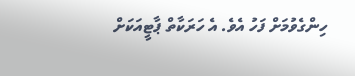ހިންގެވުމަށް ފަހު އެވެ. އެ ހަރަކާތް ޕާޓީއަކަށް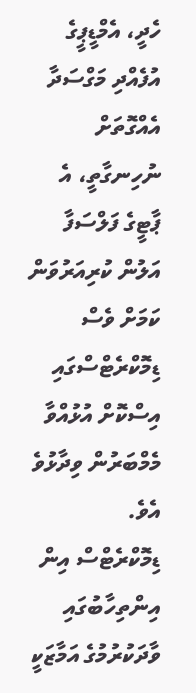ހެދީ، އެމްޑީޕީގެ އުފެއްދި މަގްސަދާ އެއްގޮތަށް ނުހިނގާތީ، އެ ޕާޓީގެ ފަލްސަފާ އަލުން ކުރިއަރުވަން ކަމަށް ވެސް ޑިމޮކްރެޓްސްގައި އިސްކޮށް އުޅުއްވާ މެމްބަރުން ވިދާޅުވެ އެވެ.
ޑިމޮކްރެޓްސް އިން އިންތިހާބުގައި ވާދަކުރުމުގެ އަމާޒަކީ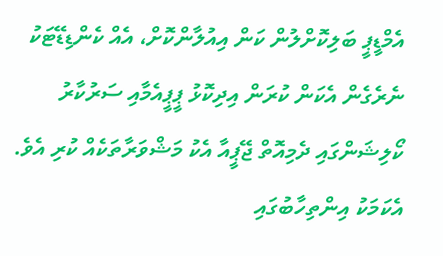އެމްޑީޕީ ބަލިކޮށްލުން ކަން އިއުލާންކޮށް، އެއް ކެންޑިޑޭޓަކު ނެރެގެން އެކަން ކުރަން އިދިކޮޅު ޕީޕީއެމާއި ސަރުކާރު ކޯލިޝަންގައި ދެމިއޮތް ޖޭޕީއާ އެކު މަޝްވަރާތަކެއް ކުރި އެވެ. އެކަމަކު އިންތިހާބުގައި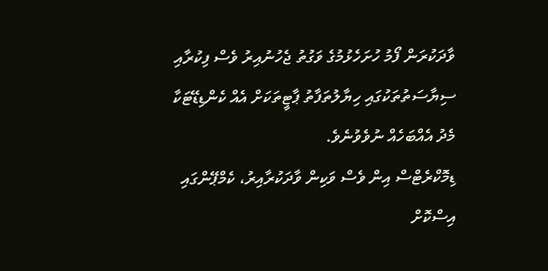ވާދަކުރަން ފޯމު ހުށަހެޅުމުގެ ވަގުތު ޖެހުނުއިރު ވެސް ފިކުރާއި ސިޔާސަތުތަކުގައި ހިޔާލުތަފާތު ޕާޓީތަކަށް އެއް ކެންޑިޑޭޓަކާ މެދު އެއްބަހެއް ނުވެވުނެވެ.
ޑިމޮކްރެޓްސް އިން ވެސް ވަކިން ވާދަކުރާއިރު، ކެމްޕޭންގައި އިސްކޮށް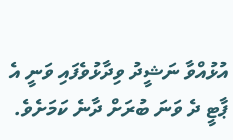އުޅުއްވާ ނަޝީދު ވިދާޅުވެފައި ވަނީ އެ ޕާޓީ ދެ ވަނަ ބުރަށް ދާނެ ކަމަށެވެ.